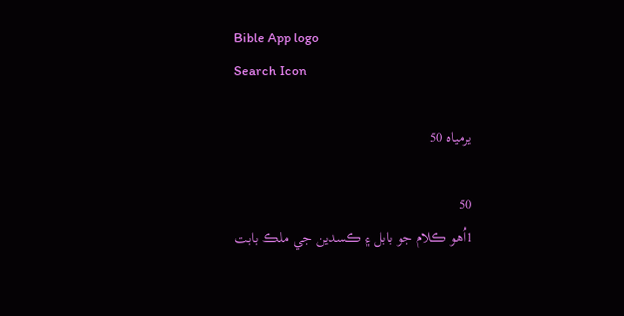Bible App logo
Search Icon

يرمياہ 50

50
1اُهو ڪلام جو بابل ۽ ڪسدين جي ملڪ بابت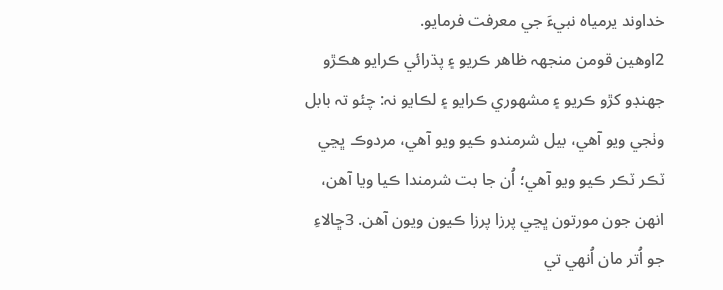خداوند يرمياہ نبيءَ جي معرفت فرمايو.
2اوهين قومن منجهہ ظاهر ڪريو ۽ پڌرائي ڪرايو هڪڙو جهنڊو کڙو ڪريو ۽ مشهوري ڪرايو ۽ لڪايو نہ: چئو تہ بابل وٺجي ويو آهي، بيل شرمندو ڪيو ويو آهي، مردوڪ ڀڃي ٽڪر ٽڪر ڪيو ويو آهي؛ اُن جا بت شرمندا ڪيا ويا آهن، انهن جون مورتون ڀڃي پرزا پرزا ڪيون ويون آهن. 3ڇالاءِ جو اُتر مان اُنهي تي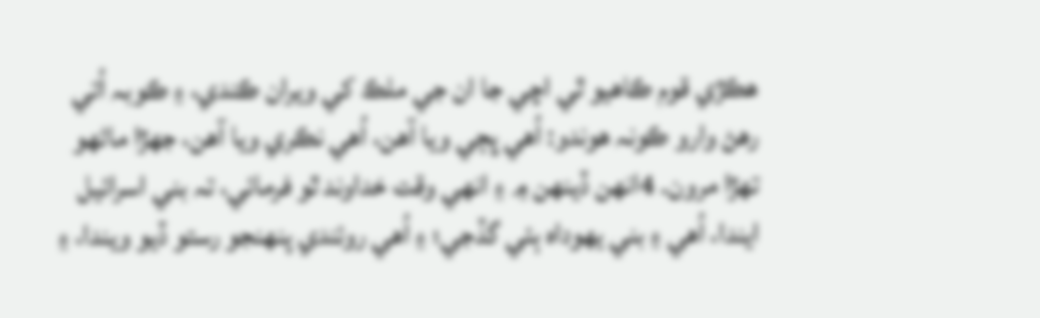هڪڙي قوم ڪاهيو ٿي اچي جا ان جي ملڪ کي ويران ڪندي، ۽ ڪوبہ اُتي رهڻ وارو ڪونہ هوندو: اُهي ڀڄي ويا آهن، اُهي نڪري ويا آهن، جهڙا ماڻهو تهڙا مرون. 4انهن ڏينهن ۾ ۽ انهي وقت خداوند ٿو فرمائي، تہ بني اسرائيل ايندا، اُهي ۽ بني يهوداہ ٻئي گڏجي؛ ۽ اُهي روئندي پنهنجو رستو ڏيو ويندا، ۽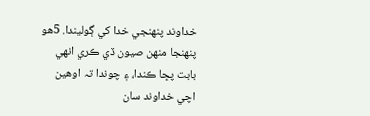خداوند پنهنجي خدا کي ڳوليندا. 5هو پنهنجا منهن صيون ڏي ڪري انهي بابت پڇا ڪندا، ۽ چوندا تہ اوهين اچي خداوند سان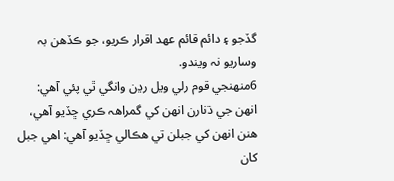گڏجو ۽ دائم قائم عهد اقرار ڪريو، جو ڪڏهن بہ وساريو نہ ويندو.
6منهنجي قوم رلي ويل رڍن وانگي ٿي پئي آهي: انهن جي ڌنارن انهن کي گمراهہ ڪري ڇڏيو آهي، هنن انهن کي جبلن تي هڪالي ڇڏيو آهي: اهي جبل کان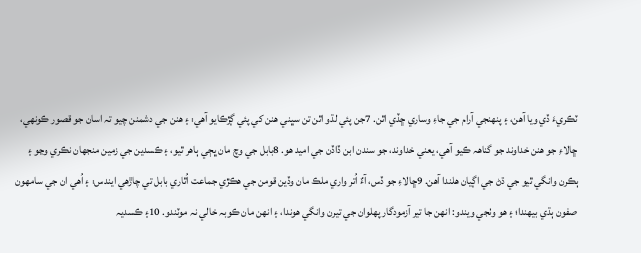ٽڪريءَ ڏي ويا آهن، ۽ پنهنجي آرام جي جاءِ وساري ڇڏي اٿن. 7جن پئي لڌو اٿن تن سڀني هنن کي پئي ڳڙڪايو آهي: ۽ هنن جي دشمنن چيو تہ اسان جو قصور ڪونهي، ڇالاءِ جو هنن خداوند جو گناهہ ڪيو آهي، يعني خداوند، جو سندن ابن ڏاڏن جي اميد هو. 8بابل جي وچ مان ڀڄي ٻاهر ٿيو، ۽ ڪسدين جي زمين منجهان نڪري وڃو ۽ ٻڪرن وانگي ٿيو جي ڌڻ جي اڳيان هلندا آهن. 9ڇالاءِ جو ڏس، آءٌ اُتر واري ملڪ مان وڏين قومن جي هڪڙي جماعت اُٿاري بابل تي چاڙهي ايندس: ۽ اُهي ان جي سامهون صفون ٻڌي بيهندا؛ ۽ هو وٺجي ويندو: انهن جا تير آزمودگار پهلوان جي تيرن وانگي هوندا، ۽ انهن مان ڪوبہ خالي نہ موٽندو. 10۽ ڪسديہ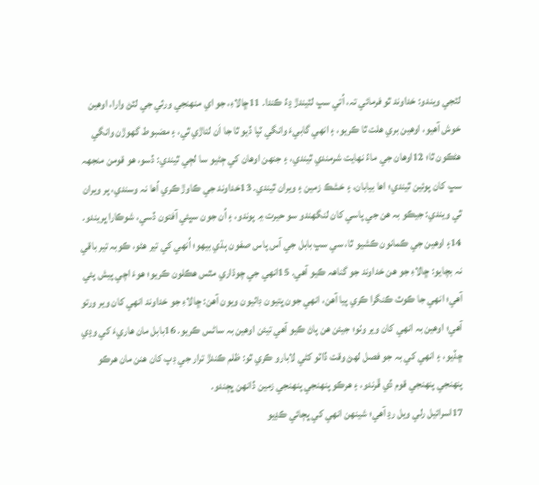لٽجي ويندو: خداوند ٿو فرمائي تہ، اُتي سڀ لٽيندڙ ڍءُ ڪندا. 11ڇالاءِ، جو اي منهنجي ورثي جي لٽڻ وارا، اوهين خوش آهيو، اوهين بري هلت ٿا ڪريو، ۽ انهي گابيءَ وانگي ٽپا ڏيو ٿا جا اَن لتاڙي ٿي، ۽ مضبوط گهوڙن وانگي هڻڪون ٿا؛ 12اوهان جي ماءُ نهايت شرمندي ٿيندي، ۽ جنهن اوهان کي ڄڻيو سا لڄي ٿيندي: ڏسو، هو قومن منجهہ سڀ کان پوئين ٿيندي؛ اها بيابان، ۽ خشڪ زمين ۽ ويران ٿيندي. 13خداوند جي ڪاوڙ ڪري اُها نہ وسندي، پر ويران ٿي ويندي: جيڪو بہ هن جي پاسي کان لنگهندو سو حيرت ۾ پوندو، ۽ اُن جون سڀئي آفتون ڏسي، شوڪارا ڀريندو. 14۽ اوهين جي ڪمانون ڪشيو ٿا، سي سڀ بابل جي آس پاس صفون ٻڌي بيهو؛ اُنهي کي تير هڻو، ڪوبہ تير باقي نہ بچايو: ڇالاءِ جو هن خداوند جو گناهہ ڪيو آهي. 15انهي جي چوڌاري مٿس هڪلون ڪريو؛ هوءَ اچي پيش پئي آهي؛ انهي جا ڪوٽ ڪنگرا ڪري پيا آهن، انهي جون ڀتيون ڊاٺيون ويون آهن: ڇالاءِ جو خداوند انهي کان وير ورتو آهي؛ اوهين بہ انهي کان وير وٺو؛ جيئن هن پاڻ ڪيو آهي تيئن اوهين بہ ساڻس ڪريو. 16بابل مان هاريءَ کي وڍي ڇڏيو، ۽ انهي کي بہ جو فصل لهڻ وقت ڏاٽو کڻي لابارو ڪري ٿو: ظلم ڪندڙ ترار جي ڊپ کان هنن مان هرڪو پنهنجي پنهنجي قوم ڏي ڦرندو، ۽ هرڪو پنهنجي پنهنجي زمين ڏانهن ڀڄندو.
17اسرائيل رلي ويل رڍ آهي؛ شينهن انهي کي ڀڄائي ڪڍيو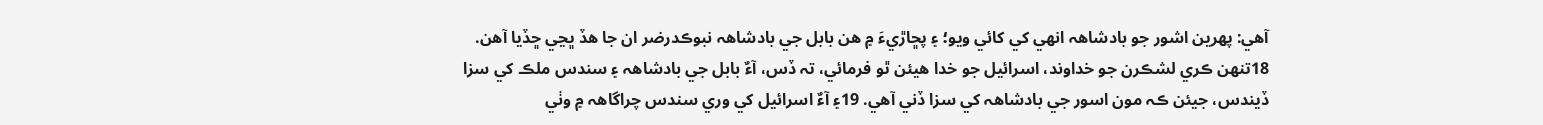آهي: پهرين اشور جو بادشاهہ انهي کي کائي ويو؛ ۽ پڇاڙيءَ ۾ هن بابل جي بادشاهہ نبوڪدرضر ان جا هڏ ڀڃي ڇڏيا آهن. 18تنهن ڪري لشڪرن جو خداوند، اسرائيل جو خدا هيئن ٿو فرمائي، تہ ڏس، آءٌ بابل جي بادشاهہ ۽ سندس ملڪ کي سزا ڏيندس، جيئن ڪہ مون اسور جي بادشاهہ کي سزا ڏني آهي. 19۽ آءٌ اسرائيل کي وري سندس چراگاهہ ۾ وٺي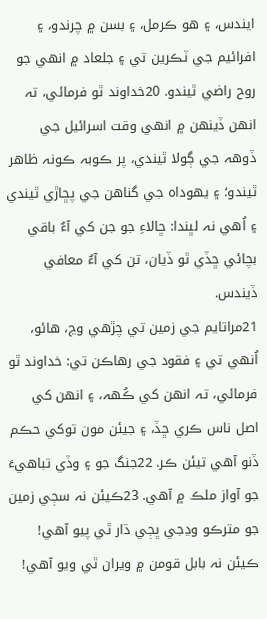ايندس، ۽ هو ڪرمل، ۽ بسن ۾ چرندو، ۽ افرائيم جي ٽڪرين تي ۽ جلعاد ۾ انهي جو روح راضي ٿيندو. 20خداوند ٿو فرمائي، تہ انهن ڏينهن ۾ انهي وقت اسرائيل جي ڏوهہ جي ڳولا ٿيندي، پر ڪوبہ ڪونہ ظاهر ٿيندو؛ ۽ يهوداہ جي گناهن جي پڇاڙي ٿيندي ۽ اُهي نہ لڀندا: ڇالاءِ جو جن کي آءٌ باقي بچائي ڇڏي ٿو ڏيان، تن کي آءٌ معافي ڏيندس.
21مراتايم جي زمين تي چڙهي وڃ، هائو، اُنهي تي ۽ فقود جي رهاڪن تي: خداوند ٿو فرمائي، تہ انهن کي ڪُهہ، ۽ انهن کي اصل ناس ڪري ڇڏ، ۽ جيئن مون توکي حڪم ڏنو آهي تيئن ڪر. 22جنگ جو ۽ وڏي تباهيءَ جو آواز ملڪ ۾ آهي. 23ڪيئن نہ سڄي زمين جو مترڪو وڍجي ڀڄي ڌار ٿي پيو آهي! ڪيئن نہ بابل قومن ۾ ويران ٿي ويو آهي!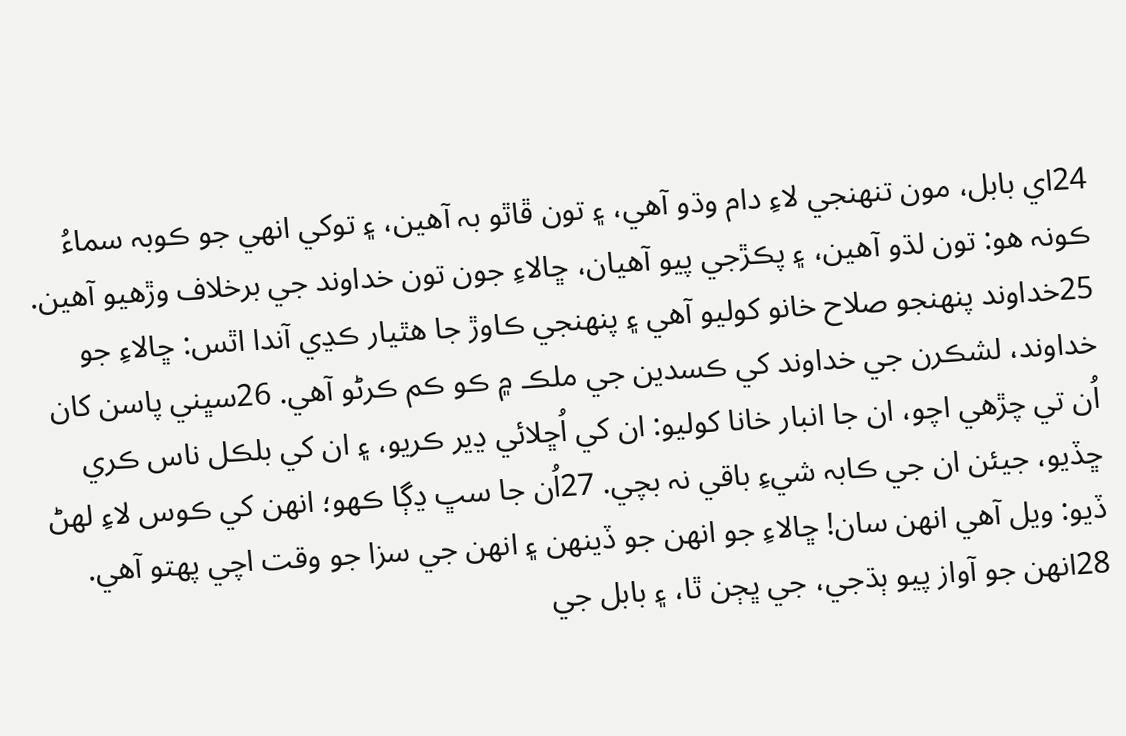24اي بابل، مون تنهنجي لاءِ دام وڌو آهي، ۽ تون ڦاٿو بہ آهين، ۽ توکي انهي جو ڪوبہ سماءُ ڪونہ هو: تون لڌو آهين، ۽ پڪڙجي پيو آهيان، ڇالاءِ جون تون خداوند جي برخلاف وڙهيو آهين. 25خداوند پنهنجو صلاح خانو کوليو آهي ۽ پنهنجي ڪاوڙ جا هٿيار ڪڍي آندا اٿس: ڇالاءِ جو خداوند، لشڪرن جي خداوند کي ڪسدين جي ملڪ ۾ ڪو ڪم ڪرڻو آهي. 26سڀني پاسن کان اُن تي چڙهي اچو، ان جا انبار خانا کوليو: ان کي اُڇلائي ڍير ڪريو، ۽ ان کي بلڪل ناس ڪري ڇڏيو، جيئن ان جي ڪابہ شيءِ باقي نہ بچي. 27اُن جا سڀ ڍڳا ڪهو؛ انهن کي ڪوس لاءِ لهڻ ڏيو: ويل آهي انهن سان! ڇالاءِ جو انهن جو ڏينهن ۽ انهن جي سزا جو وقت اچي پهتو آهي. 28انهن جو آواز پيو ٻڌجي، جي ڀڄن ٿا، ۽ بابل جي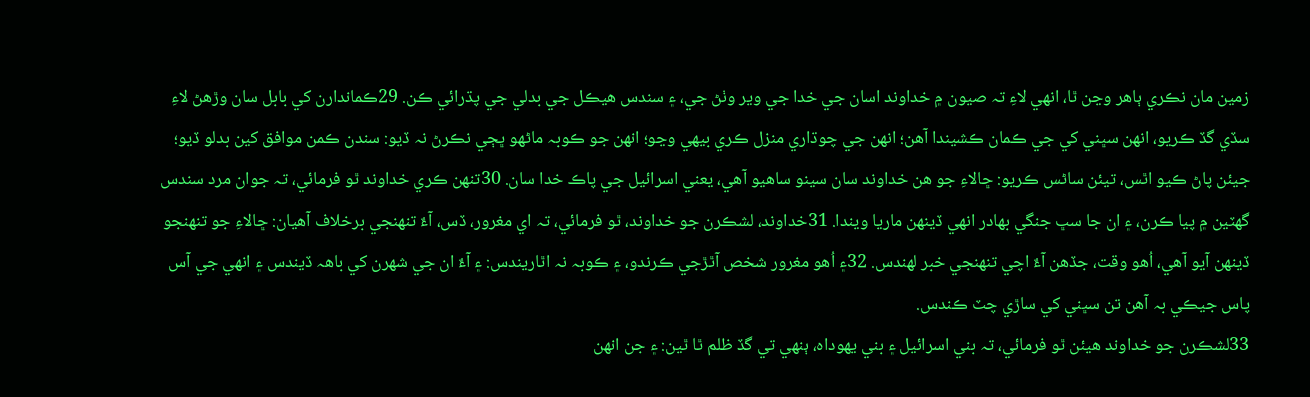زمين مان نڪري ٻاهر وڃن ٿا، انهي لاءِ تہ صيون ۾ خداوند اسان جي خدا جي وير وٺڻ جي، ۽ سندس هيڪل جي بدلي جي پڌرائي ڪن. 29ڪماندارن کي بابل سان وڙهڻ لاءِ سڏي گڏ ڪريو، انهن سڀني کي جي ڪمان ڪشيندا آهن؛ انهن جي چوڌاري منزل ڪري بيهي وڃو؛ انهن جو ڪوبہ ماڻهو ڀڄي نڪرڻ نہ ڏيو: سندن ڪمن موافق کين بدلو ڏيو؛ جيئن پاڻ ڪيو اٿس، تيئن ساڻس ڪريو: ڇالاءِ جو هن خداوند سان سينو ساهيو آهي، يعني اسرائيل جي پاڪ خدا سان. 30تنهن ڪري خداوند ٿو فرمائي، تہ جوان مرد سندس گهٽين ۾ پيا ڪرن، ۽ ان جا سڀ جنگي بهادر انهي ڏينهن ماريا ويندا. 31خداوند، لشڪرن جو خداوند، ٿو فرمائي، تہ اي مغرور، ڏس، آءٌ تنهنجي برخلاف آهيان: ڇالاءِ جو تنهنجو ڏينهن آيو آهي، اُهو وقت، جڏهن آءٌ اچي تنهنجي خبر لهندس. 32۽ اُهو مغرور شخص آٿڙجي ڪرندو، ۽ ڪوبہ نہ اٿاريندس: ۽ آءٌ ان جي شهرن کي باهہ ڏيندس ۽ انهي جي آس پاس جيڪي بہ آهن تن سڀني کي ساڙي چٽ ڪندس.
33لشڪرن جو خداوند هيئن ٿو فرمائي، تہ بني اسرائيل ۽ بني يهوداہ، ٻنهي تي گڏ ظلم ٿا ٿين: ۽ جن انهن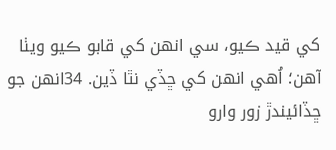کي قيد ڪيو، سي انهن کي قابو ڪيو ويٺا آهن؛ اُهي انهن کي ڇڏي نٿا ڏين. 34انهن جو ڇڏائيندڙ زور وارو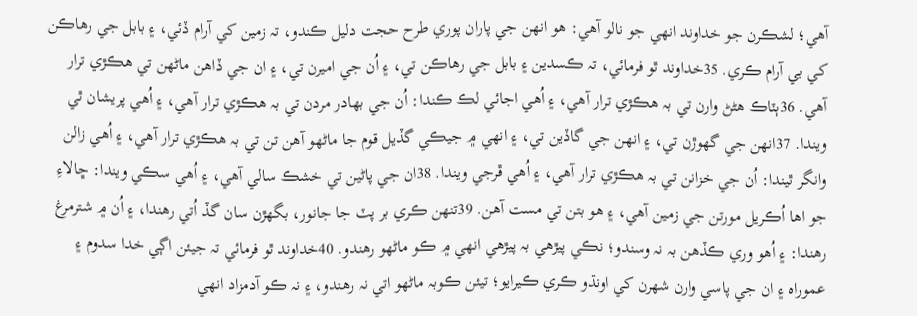آهي؛ لشڪرن جو خداوند انهي جو نالو آهي: هو انهن جي پاران پوري طرح حجت دليل ڪندو، تہ زمين کي آرام ڏئي، ۽ بابل جي رهاڪن کي بي آرام ڪري. 35خداوند ٿو فرمائي، تہ ڪسدين ۽ بابل جي رهاڪن تي، ۽ اُن جي اميرن تي، ۽ ان جي ڏاهن ماڻهن تي هڪڙي ترار آهي. 36ٻٽاڪ هڻڻ وارن تي بہ هڪڙي ترار آهي، ۽ اُهي اجائي لڪ ڪندا: اُن جي بهادر مردن تي بہ هڪڙي ترار آهي، ۽ اُهي پريشان ٿي ويندا. 37انهن جي گهوڙن تي، ۽ انهن جي گاڏين تي، ۽ انهي ۾ جيڪي گڏيل قوم جا ماڻهو آهن تن تي بہ هڪڙي ترار آهي، ۽ اُهي زالن وانگر ٿيندا: اُن جي خزانن تي بہ هڪڙي ترار آهي، ۽ اُهي ڦرجي ويندا. 38ان جي پاڻين تي خشڪ سالي آهي، ۽ اُهي سڪي ويندا: ڇالاءِ جو اها اُڪريل مورتن جي زمين آهي، ۽ هو بتن تي مست آهن. 39تنهن ڪري بر پٽ جا جانور، بگهڙن سان گڏ اُتي رهندا، ۽ اُن ۾ شترمرغ رهندا: ۽ اُهو وري ڪڏهن بہ نہ وسندو؛ نڪي پيڙهي بہ پيڙهي انهي ۾ ڪو ماڻهو رهندو. 40خداوند ٿو فرمائي تہ جيئن اڳي خدا سدوم ۽ عموراہ ۽ ان جي پاسي وارن شهرن کي اونڌو ڪري ڪيرايو؛ تيئن ڪوبہ ماڻهو اتي نہ رهندو، ۽ نہ ڪو آدمزاد انهي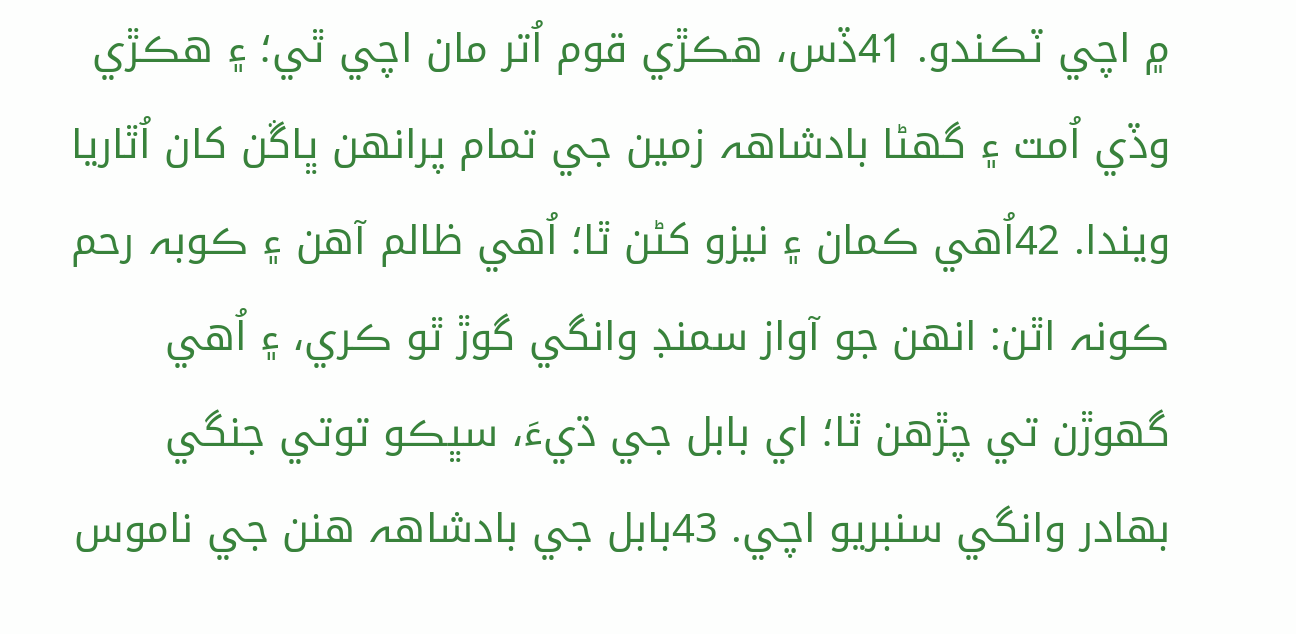۾ اچي ٽڪندو. 41ڏس، هڪڙي قوم اُتر مان اچي ٿي؛ ۽ هڪڙي وڏي اُمت ۽ گهڻا بادشاهہ زمين جي تمام پرانهن ڀاڱن کان اُٿاريا ويندا. 42اُهي ڪمان ۽ نيزو کڻن ٿا؛ اُهي ظالم آهن ۽ ڪوبہ رحم ڪونہ اٿن: انهن جو آواز سمنڊ وانگي گوڙ ٿو ڪري، ۽ اُهي گهوڙن تي چڙهن ٿا؛ اي بابل جي ڌيءَ، سڀڪو توتي جنگي بهادر وانگي سنبريو اچي. 43بابل جي بادشاهہ هنن جي ناموس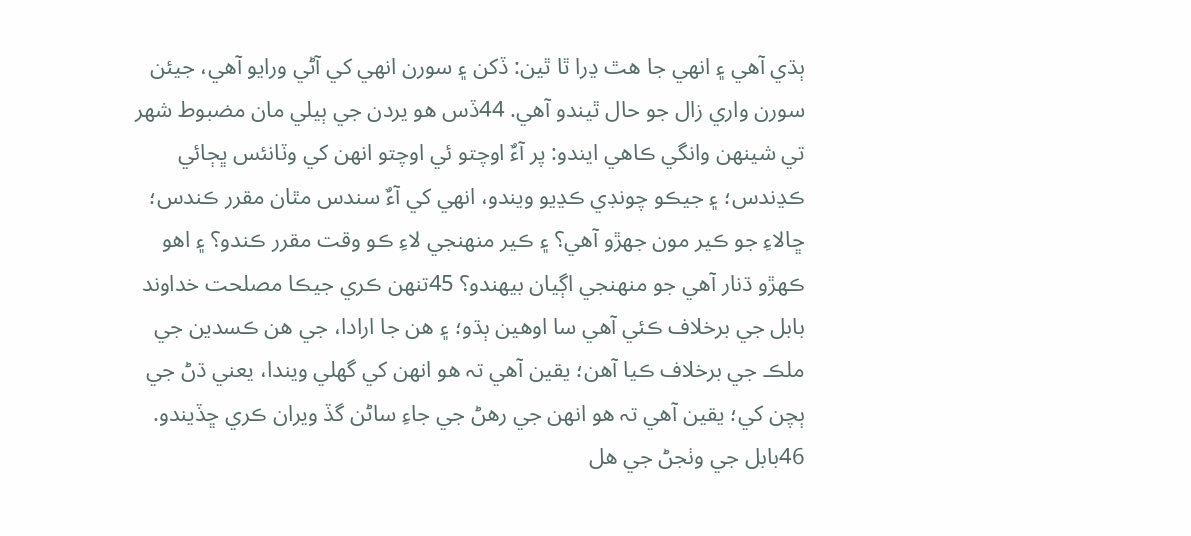ٻڌي آهي ۽ انهي جا هٿ ڍرا ٿا ٿين: ڏکن ۽ سورن انهي کي آڻي ورايو آهي، جيئن سورن واري زال جو حال ٿيندو آهي. 44ڏس هو يردن جي ٻيلي مان مضبوط شهر تي شينهن وانگي ڪاهي ايندو: پر آءٌ اوچتو ئي اوچتو انهن کي وٽانئس ڀڄائي ڪڍندس؛ ۽ جيڪو چونڊي ڪڍيو ويندو، انهي کي آءٌ سندس مٿان مقرر ڪندس؛ ڇالاءِ جو ڪير مون جهڙو آهي؟ ۽ ڪير منهنجي لاءِ ڪو وقت مقرر ڪندو؟ ۽ اهو ڪهڙو ڌنار آهي جو منهنجي اڳيان بيهندو؟ 45تنهن ڪري جيڪا مصلحت خداوند بابل جي برخلاف ڪئي آهي سا اوهين ٻڌو؛ ۽ هن جا ارادا، جي هن ڪسدين جي ملڪ جي برخلاف ڪيا آهن؛ يقين آهي تہ هو انهن کي گهلي ويندا، يعني ڌڻ جي ٻچن کي؛ يقين آهي تہ هو انهن جي رهڻ جي جاءِ ساڻن گڏ ويران ڪري ڇڏيندو. 46بابل جي وٺجڻ جي هل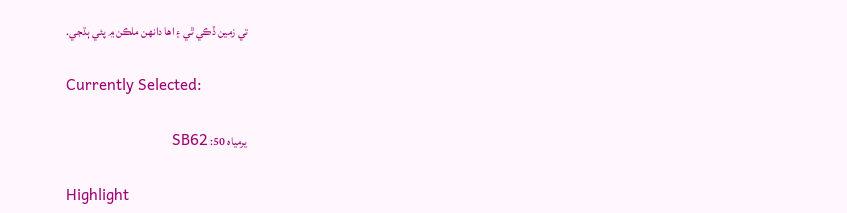تي زمين ڏڪي ٿي ۽ اها دانهن ملڪن ۾ پئي ٻڌجي.

Currently Selected:

يرمياہ 50: SB62

Highlight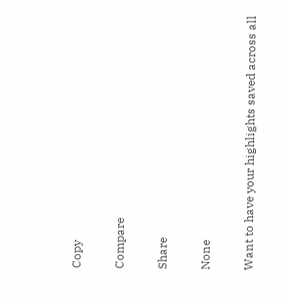Copy

Compare

Share

None

Want to have your highlights saved across all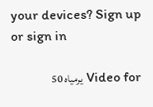your devices? Sign up or sign in

Video for يرمياہ 50